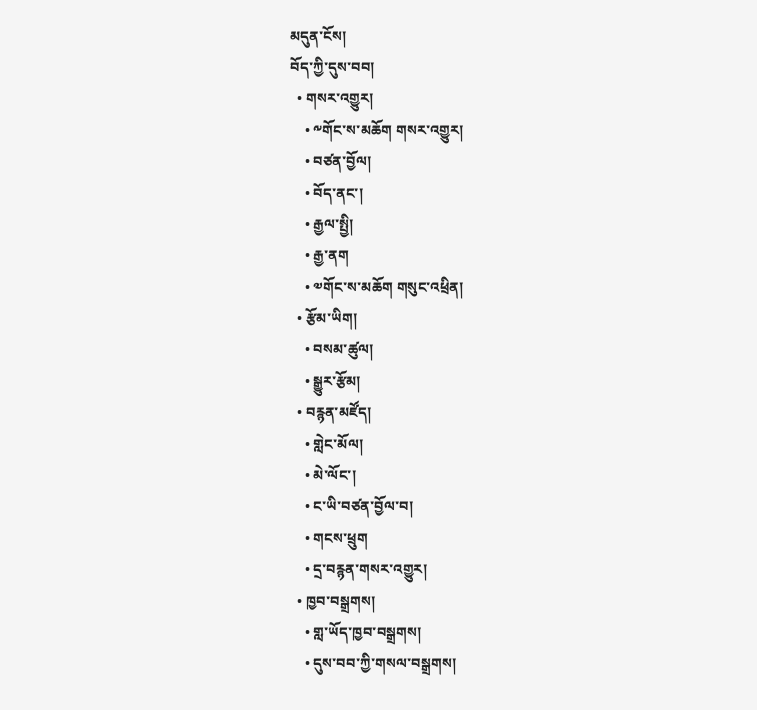མདུན་ངོས།
བོད་ཀྱི་དུས་བབ།
  • གསར་འགྱུར།
    • ༸གོང་ས་མཆོག གསར་འགྱུར།
    • བཙན་བྱོལ།
    • བོད་ནང་།
    • རྒྱལ་སྤྱི།
    • རྒྱ་ནག
    • ༧གོང་ས་མཆོག གསུང་འཕྲིན།
  • རྩོམ་ཡིག།
    • བསམ་ཚུལ།
    • སྒྱུར་རྩོམ།
  • བརྙན་མཛོད།
    • གླེང་མོལ།
    • མེ་ལོང་།
    • ང་ཡི་བཙན་བྱོལ་བ།
    • གངས་ཕྲུག
    • དྲ་བརྙན་གསར་འགྱུར།
  • ཁྱབ་བསྒྲགས།
    • གླ་ཡོད་ཁྱབ་བསྒྲགས།
    • དུས་བབ་ཀྱི་གསལ་བསྒྲགས།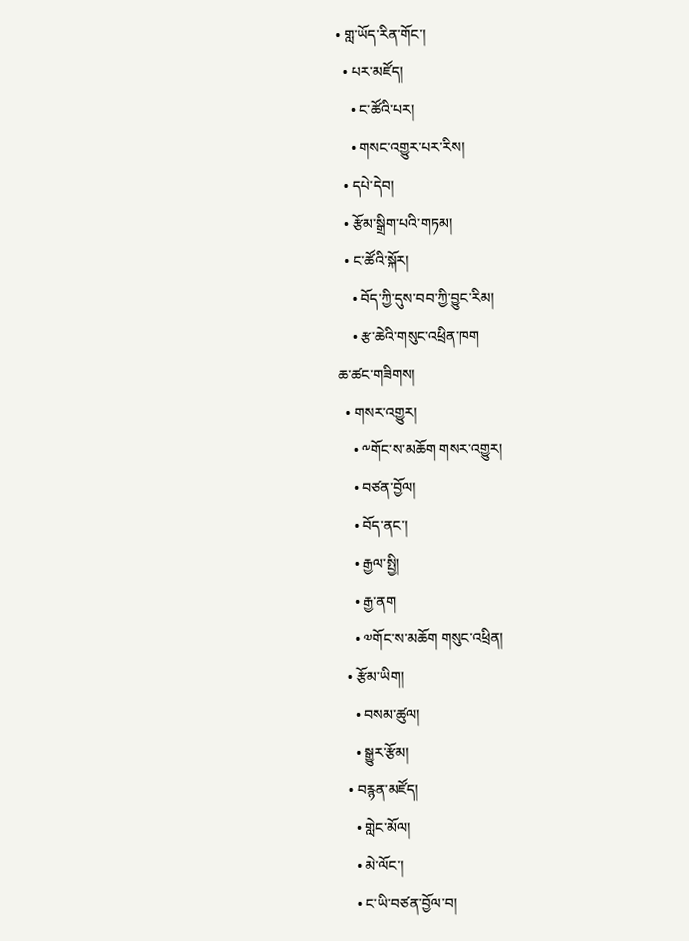• གླ་ཡོད་རིན་གོང་།
  • པར་མཛོད།
    • ང་ཚོའི་པར།
    • གསང་འགྱུར་པར་རིས།
  • དཔེ་དེབ།
  • རྩོམ་སྒྲིག་པའི་གཏམ།
  • ང་ཚོའི་སྐོར།
    • བོད་ཀྱི་དུས་བབ་ཀྱི་བྱུང་རིམ།
    • རྩ་ཆེའི་གསུང་འཕྲིན་ཁག
ཆ་ཚང་གཟིགས།
  • གསར་འགྱུར།
    • ༸གོང་ས་མཆོག གསར་འགྱུར།
    • བཙན་བྱོལ།
    • བོད་ནང་།
    • རྒྱལ་སྤྱི།
    • རྒྱ་ནག
    • ༧གོང་ས་མཆོག གསུང་འཕྲིན།
  • རྩོམ་ཡིག།
    • བསམ་ཚུལ།
    • སྒྱུར་རྩོམ།
  • བརྙན་མཛོད།
    • གླེང་མོལ།
    • མེ་ལོང་།
    • ང་ཡི་བཙན་བྱོལ་བ།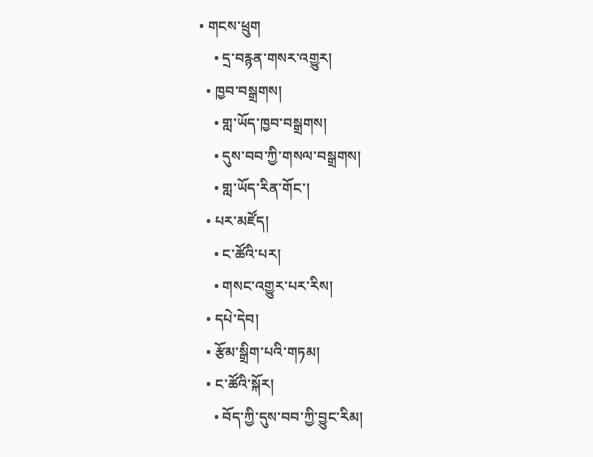• གངས་ཕྲུག
    • དྲ་བརྙན་གསར་འགྱུར།
  • ཁྱབ་བསྒྲགས།
    • གླ་ཡོད་ཁྱབ་བསྒྲགས།
    • དུས་བབ་ཀྱི་གསལ་བསྒྲགས།
    • གླ་ཡོད་རིན་གོང་།
  • པར་མཛོད།
    • ང་ཚོའི་པར།
    • གསང་འགྱུར་པར་རིས།
  • དཔེ་དེབ།
  • རྩོམ་སྒྲིག་པའི་གཏམ།
  • ང་ཚོའི་སྐོར།
    • བོད་ཀྱི་དུས་བབ་ཀྱི་བྱུང་རིམ།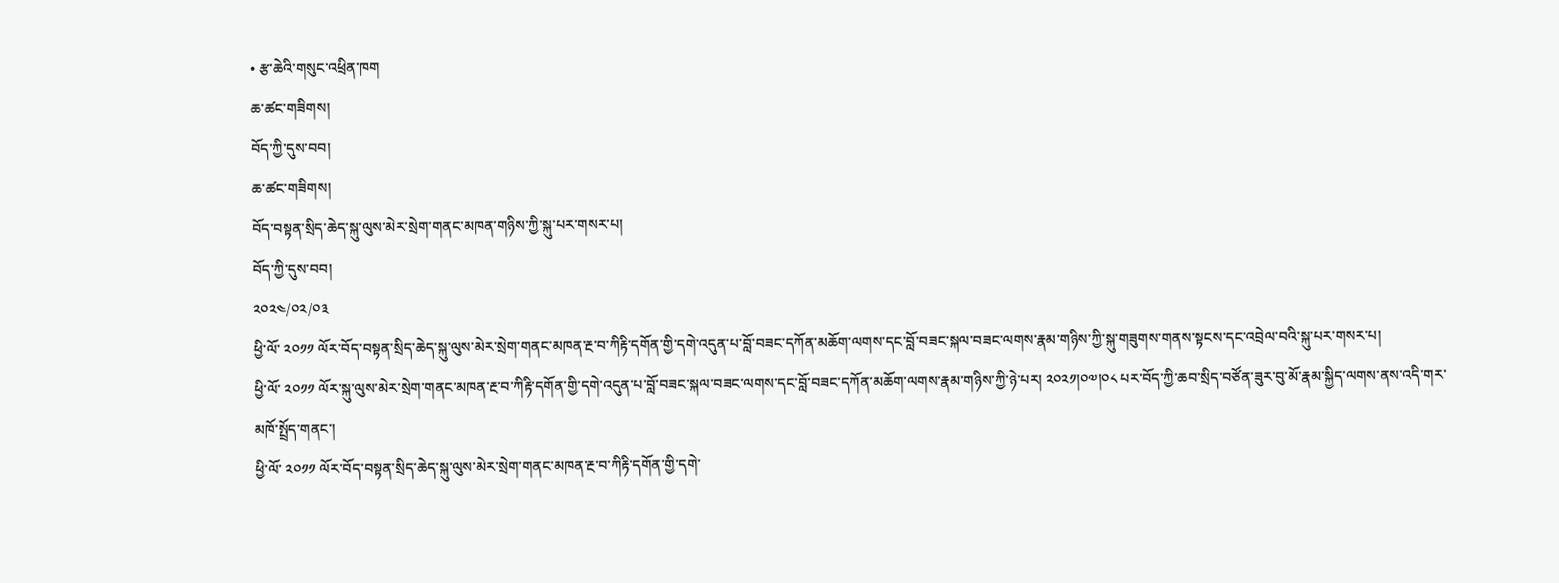• རྩ་ཆེའི་གསུང་འཕྲིན་ཁག
ཆ་ཚང་གཟིགས།
བོད་ཀྱི་དུས་བབ།
ཆ་ཚང་གཟིགས།
བོད་བསྟན་སྲིད་ཆེད་སྐུ་ལུས་མེར་སྲེག་གནང་མཁན་གཉིས་ཀྱི་སྐུ་པར་གསར་པ།
བོད་ཀྱི་དུས་བབ།
༢༠༢༤/༠༢/༠༣
ཕྱི་ལོ་ ༢༠༡༡ ལོར་བོད་བསྟན་སྲིད་ཆེད་སྐུ་ལུས་མེར་སྲེག་གནང་མཁན་རྔ་བ་ཀིརྟི་དགོན་གྱི་དགེ་འདུན་པ་བློ་བཟང་དཀོན་མཆོག་ལགས་དང་བློ་བཟང་སྐལ་བཟང་ལགས་རྣམ་གཉིས་ཀྱི་སྐུ་གཟུགས་གནས་སྟངས་དང་འབྲེལ་བའི་སྐུ་པར་གསར་པ།
ཕྱི་ལོ་ ༢༠༡༡ ལོར་སྐུ་ལུས་མེར་སྲེག་གནང་མཁན་རྔ་བ་ཀིརྟི་དགོན་གྱི་དགེ་འདུན་པ་བློ་བཟང་སྐལ་བཟང་ལགས་དང་བློ་བཟང་དཀོན་མཆོག་ལགས་རྣམ་གཉིས་ཀྱི་ཉེ་པར། ༢༠༢༡།༠༧།༠༨ པར་བོད་ཀྱི་ཆབ་སྲིད་བཙོན་ཟུར་བུ་མོ་རྣམ་སྐྱིད་ལགས་ནས་འདི་གར་མཁོ་སྤྲོད་གནང་།
ཕྱི་ལོ་ ༢༠༡༡ ལོར་བོད་བསྟན་སྲིད་ཆེད་སྐུ་ལུས་མེར་སྲེག་གནང་མཁན་རྔ་བ་ཀིརྟི་དགོན་གྱི་དགེ་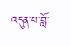འདུན་པ་བློ་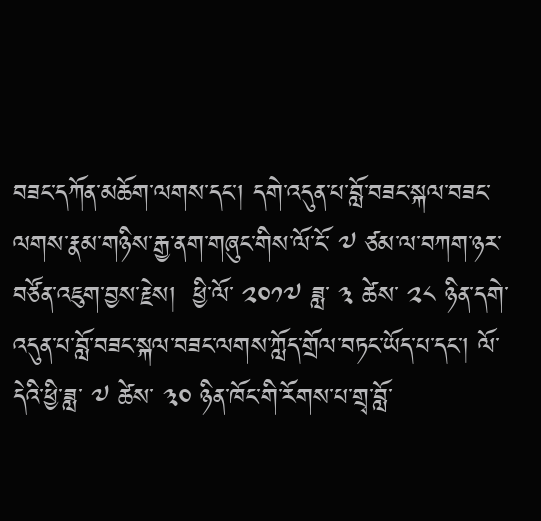བཟང་དཀོན་མཆོག་ལགས་དང་། དགེ་འདུན་པ་བློ་བཟང་སྐལ་བཟང་ལགས་རྣམ་གཉིས་རྒྱ་ནག་གཞུང་གིས་ལོ་ངོ་ ༧ ཙམ་ལ་བཀག་ཉར་བཙོན་འཇུག་བྱས་རྗེས།  ཕྱི་ལོ་ ༢༠༡༧ ཟླ་ ༣ ཚེས་ ༢༨ ཉིན་དགེ་འདུན་པ་བློ་བཟང་སྐལ་བཟང་ལགས་ཀློད་གྲོལ་བཏང་ཡོད་པ་དང་། ལོ་དེའི་ཕྱི་ཟླ་ ༧ ཚེས་ ༣༠ ཉིན་ཁོང་གི་རོགས་པ་གྲྭ་བློ་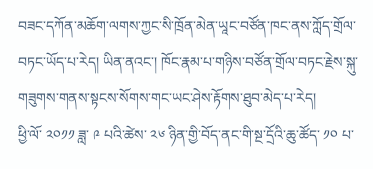བཟང་དཀོན་མཆོག་ལགས་ཀྱང་སི་ཁྲོན་མེན་ཡཱང་བཙོན་ཁང་ནས་ཀློད་གྲོལ་བཏང་ཡོད་པ་རེད། ཡིན་ནའང་། ཁོང་རྣམ་པ་གཉིས་བཙོན་གྲོལ་བཏང་རྗེས་སྐུ་གཟུགས་གནས་སྟངས་སོགས་གང་ཡང་ཤེས་རྟོགས་ཐུབ་མེད་པ་རེད།
ཕྱི་ལོ་ ༢༠༡༡ ཟླ་ ༩ པའི་ཚེས་ ༢༦ ཉིན་གྱི་བོད་ནང་གི་སྔ་དྲོའི་ཆུ་ཚོད་ ༡༠ པ་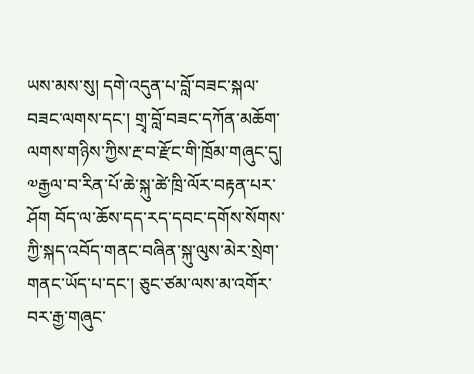ཡས་མས་སུ། དགེ་འདུན་པ་བློ་བཟང་སྐལ་བཟང་ལགས་དང་། གྲྭ་བློ་བཟང་དཀོན་མཆོག་ལགས་གཉིས་ཀྱིས་རྔ་བ་རྫོང་གི་ཁྲོམ་གཞུང་དུ། ༧རྒྱལ་བ་རིན་པོ་ཆེ་སྐུ་ཚེ་ཁྲི་ལོར་བརྟན་པར་ཤོག བོད་ལ་ཆོས་དད་རད་དབང་དགོས་སོགས་ཀྱི་སྐད་འབོད་གནང་བཞིན་སྐུ་ལུས་མེར་སྲེག་གནང་ཡོད་པ་དང་། ཅུང་ཙམ་ལས་མ་འགོར་བར་རྒྱ་གཞུང་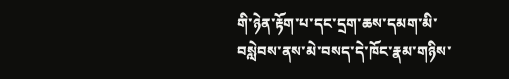གི་ཉེན་རྟོག་པ་དང་དྲག་ཆས་དམག་མི་བསླེབས་ནས་མེ་བསད་དེ་ཁོང་རྣམ་གཉིས་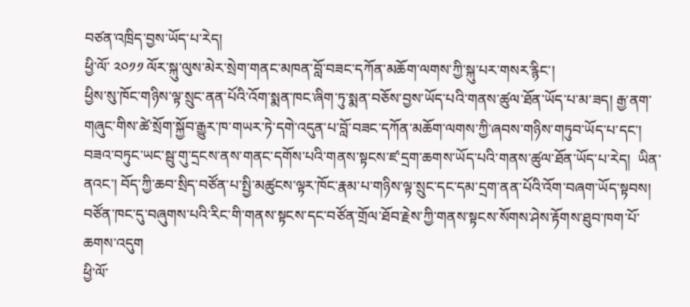བཙན་འཁྲིད་བྱས་ཡོད་པ་རེད།
ཕྱི་ལོ་ ༢༠༡༡ ལོར་སྐུ་ལུས་མེར་སྲེག་གནང་མཁན་བློ་བཟང་དཀོན་མཆོག་ལགས་ཀྱི་སྐུ་པར་གསར་རྙིང་།
ཕྱིས་སུ་ཁོང་གཉིས་ལྟ་སྲུང་ནན་པོའི་འོག་སྨན་ཁང་ཞིག་ཏུ་སྨན་བཅོས་བྱས་ཡོད་པའི་གནས་ཚུལ་ཐོན་ཡོད་པ་མ་ཟད། རྒྱ་ནག་གཞུང་གིས་ཚེ་སྲོག་སྐྱོབ་རྒྱུར་ཁ་གཡར་ཏེ་དགེ་འདུན་པ་བློ་བཟང་དཀོན་མཆོག་ལགས་ཀྱི་ཞབས་གཉིས་གཏུབ་ཡོད་པ་དང་། བཟའ་བཏུང་ཡང་སྦུ་གུ་དྲངས་ནས་གནང་དགོས་པའི་གནས་སྟངས་ཛ་དྲག་ཆགས་ཡོད་པའི་གནས་ཚུལ་ཐོན་ཡོད་པ་རེད།  ཡིན་ནའང་། བོད་ཀྱི་ཆབ་སྲིད་བཙོན་པ་སྤྱི་མཚུངས་ལྟར་ཁོང་རྣམ་པ་གཉིས་ལྟ་སྲུང་དང་དམ་དྲག་ནན་པོའི་འོག་བཞག་ཡོད་སྟབས། བཙོན་ཁང་དུ་བཞུགས་པའི་རིང་གི་གནས་སྟངས་དང་བཙོན་གྲོལ་ཐོབ་རྗེས་ཀྱི་གནས་སྟངས་སོགས་ཤེས་རྟོགས་ཐུབ་ཁག་པོ་ཆགས་འདུག
ཕྱི་ལོ་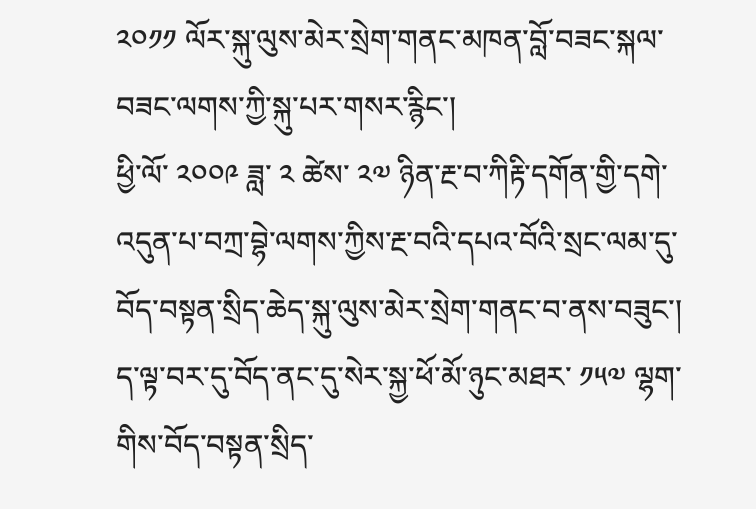༢༠༡༡ ལོར་སྐུ་ལུས་མེར་སྲེག་གནང་མཁན་བློ་བཟང་སྐལ་བཟང་ལགས་ཀྱི་སྐུ་པར་གསར་རྙིང་།
ཕྱི་ལོ་ ༢༠༠༩ ཟླ་ ༢ ཚེས་ ༢༧ ཉིན་རྔ་བ་ཀིརྟི་དགོན་གྱི་དགེ་འདུན་པ་བཀྲ་བྷེ་ལགས་ཀྱིས་རྔ་བའི་དཔའ་བོའི་སྲང་ལམ་དུ་བོད་བསྟན་སྲིད་ཆེད་སྐུ་ལུས་མེར་སྲེག་གནང་བ་ནས་བཟུང་། ད་ལྟ་བར་དུ་བོད་ནང་དུ་སེར་སྐྱ་ཕོ་མོ་ཉུང་མཐར་ ༡༥༧ ལྷག་གིས་བོད་བསྟན་སྲིད་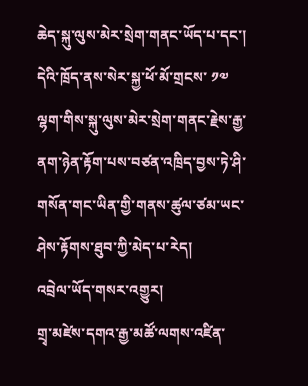ཆེད་སྐུ་ལུས་མེར་སྲེག་གནང་ཡོད་པ་དང་། དེའི་ཁྲོད་ནས་སེར་སྐྱ་ཕོ་མོ་གྲངས་ ༡༧ ལྷག་གིས་སྐུ་ལུས་མེར་སྲེག་གནང་རྗེས་རྒྱ་ནག་ཉེན་རྟོག་པས་བཙན་འཁྲིད་བྱས་ཏེ་ཤི་གསོན་གང་ཡིན་གྱི་གནས་ཚུལ་ཙམ་ཡང་ཤེས་རྟོགས་ཐུབ་ཀྱི་མེད་པ་རེད།
འབྲེལ་ཡོད་གསར་འགྱུར།
གྲྭ་མཛེས་དགའ་རྒྱ་མཚོ་ལགས་འཛིན་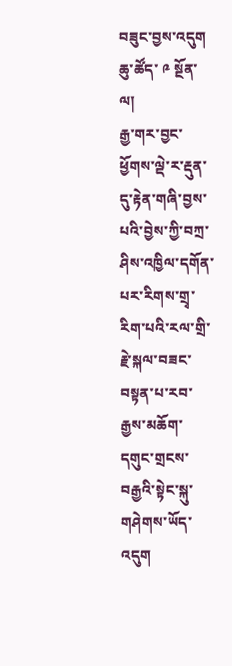བཟུང་བྱས་འདུག
ཆུ་ཚོད་ ༩ སྔོན་ལ།
རྒྱ་གར་བྱང་ཕྱོགས་ལྡེ་ར་རྡུན་དུ་རྟེན་གཞི་བྱས་པའི་བྱེས་ཀྱི་བཀྲ་ཤིས་འཁྱིལ་དགོན་པར་རིགས་གྲྭ་རིག་པའི་རལ་གྲི་རྗེ་སྐལ་བཟང་བསྟན་པ་རབ་རྒྱས་མཆོག་དགུང་གྲངས་བརྒྱའི་སྟེང་སྐུ་གཤེགས་ཡོད་འདུག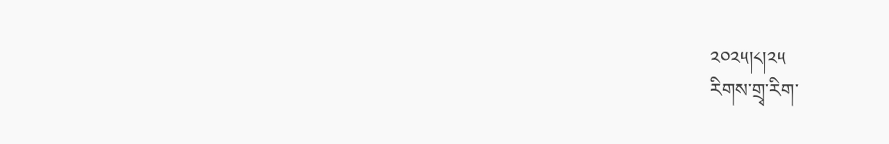༢༠༢༥།༨།༢༥
རིགས་གྲྭ་རིག་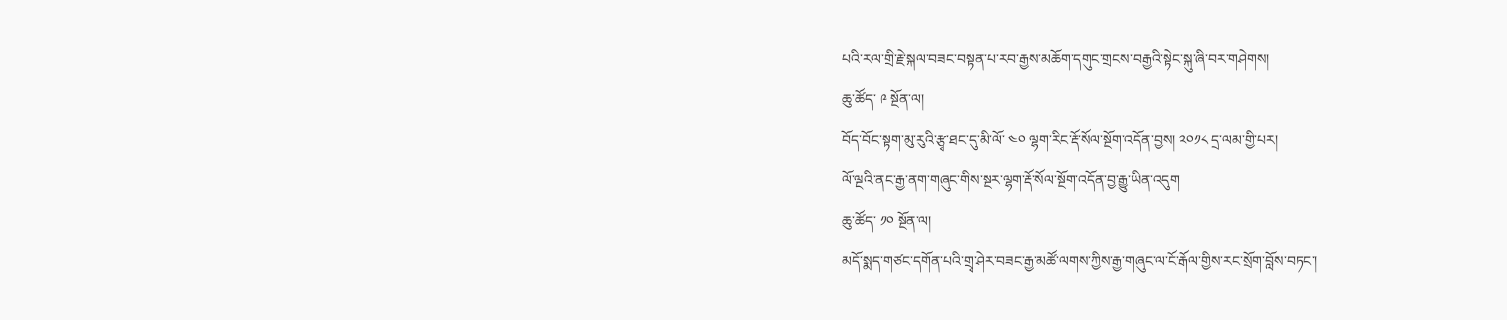པའི་རལ་གྲི་རྗེ་སྐལ་བཟང་བསྟན་པ་རབ་རྒྱས་མཆོག་དགུང་གྲངས་བརྒྱའི་སྟེང་སྐུ་ཞི་བར་གཤེགས།
ཆུ་ཚོད་ ༩ སྔོན་ལ།
བོད་བོང་སྟག་མུ་རུའི་རྩྭ་ཐང་དུ་མི་ལོ་ ༤༠ ལྷག་རིང་རྡོ་སོལ་སྔོག་འདོན་བྱས། ༢༠༡༨ དྲ་ལམ་གྱི་པར།
ལོ་ལྔའི་ནང་རྒྱ་ནག་གཞུང་གིས་སྔར་ལྷག་རྡོ་སོལ་སྔོག་འདོན་བྱ་རྒྱུ་ཡིན་འདུག
ཆུ་ཚོད་ ༡༠ སྔོན་ལ།
མདོ་སྨད་གཙང་དགོན་པའི་གྲྭ་ཤེར་བཟང་རྒྱ་མཚོ་ལགས་ཀྱིས་རྒྱ་གཞུང་ལ་ངོ་རྒོལ་གྱིས་རང་སྲོག་བློས་བཏང་།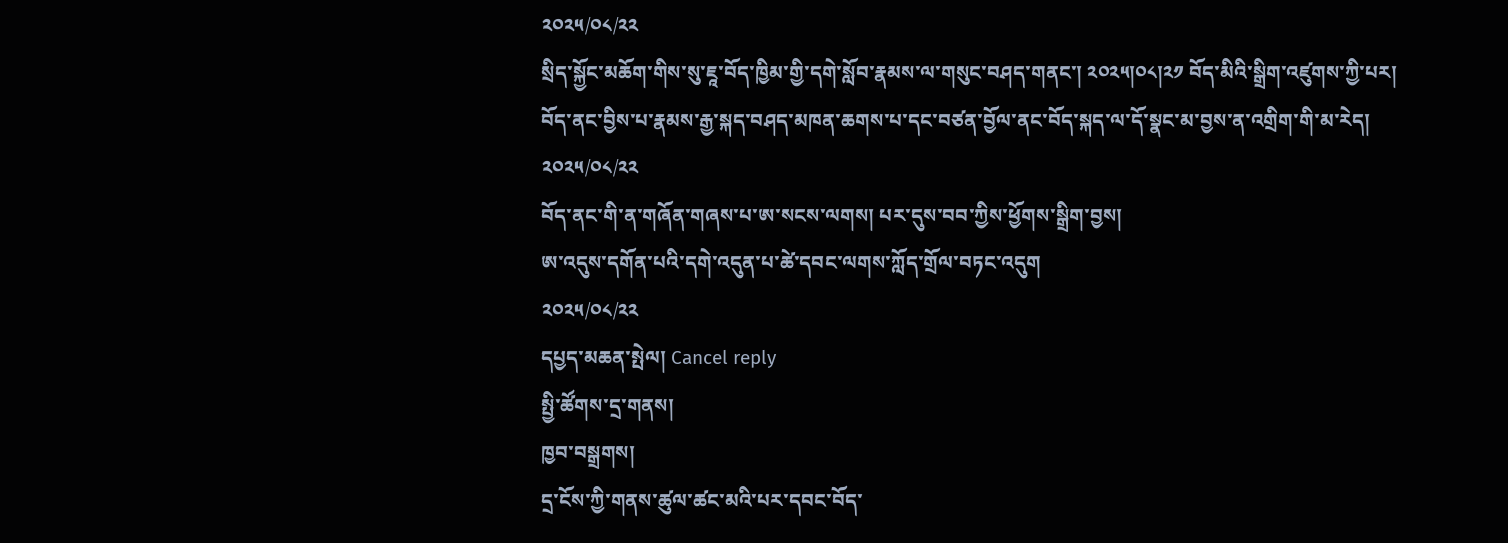༢༠༢༥/༠༨/༢༢
སྲིད་སྐྱོང་མཆོག་གིས་སུ་ཇཱ་བོད་ཁྱིམ་གྱི་དགེ་སློབ་རྣམས་ལ་གསུང་བཤད་གནང་། ༢༠༢༥།༠༨།༢༡ བོད་མིའི་སྒྲིག་འཛུགས་ཀྱི་པར།
བོད་ནང་བྱིས་པ་རྣམས་རྒྱ་སྐད་བཤད་མཁན་ཆགས་པ་དང་བཙན་བྱོལ་ནང་བོད་སྐད་ལ་དོ་སྣང་མ་བྱས་ན་འགྲིག་གི་མ་རེད།
༢༠༢༥/༠༨/༢༢
བོད་ནང་གི་ན་གཞོན་གཞས་པ་ཨ་སངས་ལགས། པར་དུས་བབ་ཀྱིས་ཕྱོགས་སྒྲིག་བྱས།
ཨ་འདུས་དགོན་པའི་དགེ་འདུན་པ་ཚེ་དབང་ལགས་ཀློད་གྲོལ་བཏང་འདུག
༢༠༢༥/༠༨/༢༢
དཔྱད་མཆན་སྤེལ། Cancel reply
སྤྱི་ཚོགས་དྲ་གནས།
ཁྱབ་བསྒྲགས།
དྲ་ངོས་ཀྱི་གནས་ཚུལ་ཚང་མའི་པར་དབང་བོད་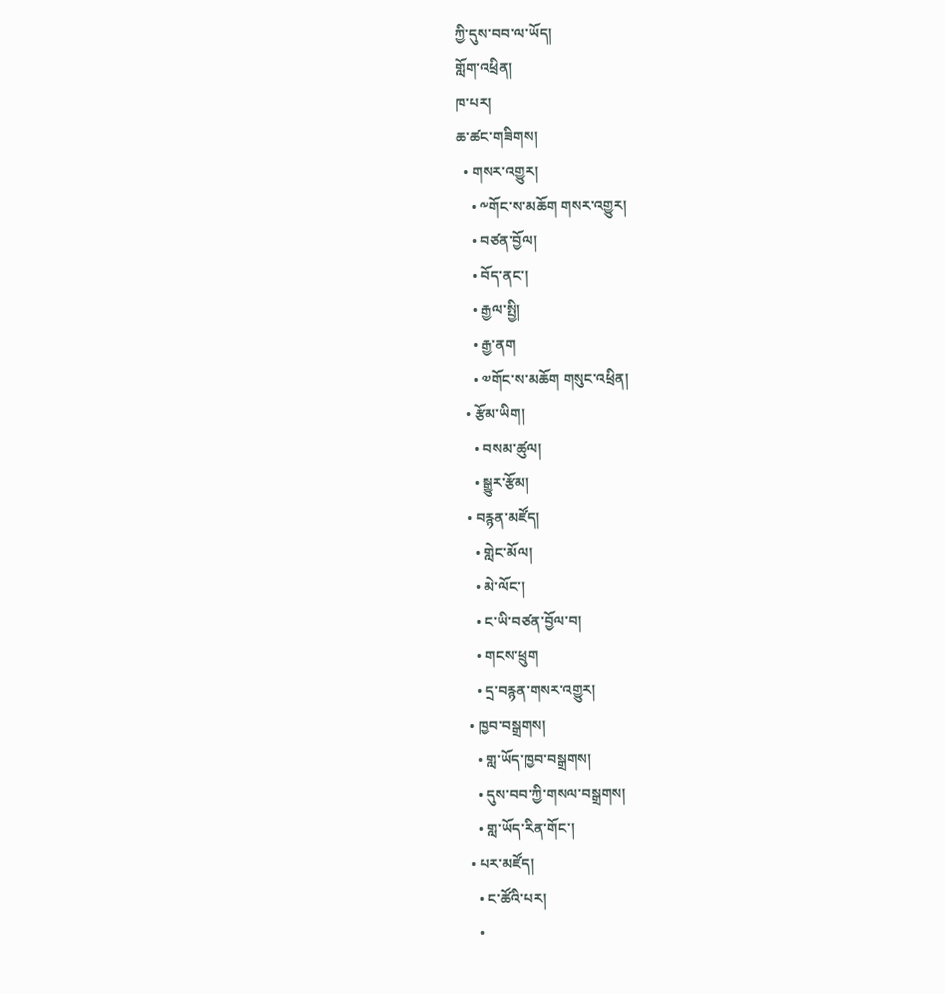ཀྱི་དུས་བབ་ལ་ཡོད།
གློག་འཕྲིན།
ཁ་པར།
ཆ་ཚང་གཟིགས།
  • གསར་འགྱུར།
    • ༸གོང་ས་མཆོག གསར་འགྱུར།
    • བཙན་བྱོལ།
    • བོད་ནང་།
    • རྒྱལ་སྤྱི།
    • རྒྱ་ནག
    • ༧གོང་ས་མཆོག གསུང་འཕྲིན།
  • རྩོམ་ཡིག།
    • བསམ་ཚུལ།
    • སྒྱུར་རྩོམ།
  • བརྙན་མཛོད།
    • གླེང་མོལ།
    • མེ་ལོང་།
    • ང་ཡི་བཙན་བྱོལ་བ།
    • གངས་ཕྲུག
    • དྲ་བརྙན་གསར་འགྱུར།
  • ཁྱབ་བསྒྲགས།
    • གླ་ཡོད་ཁྱབ་བསྒྲགས།
    • དུས་བབ་ཀྱི་གསལ་བསྒྲགས།
    • གླ་ཡོད་རིན་གོང་།
  • པར་མཛོད།
    • ང་ཚོའི་པར།
    •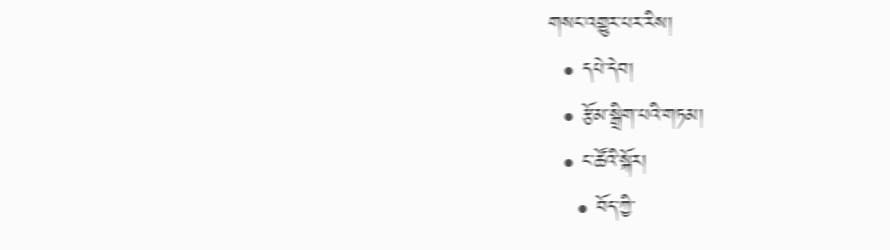གསང་འགྱུར་པར་རིས།
  • དཔེ་དེབ།
  • རྩོམ་སྒྲིག་པའི་གཏམ།
  • ང་ཚོའི་སྐོར།
    • བོད་ཀྱི་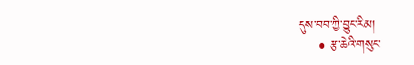དུས་བབ་ཀྱི་བྱུང་རིམ།
    • རྩ་ཆེའི་གསུང་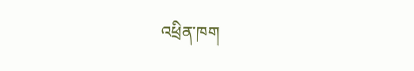འཕྲིན་ཁག